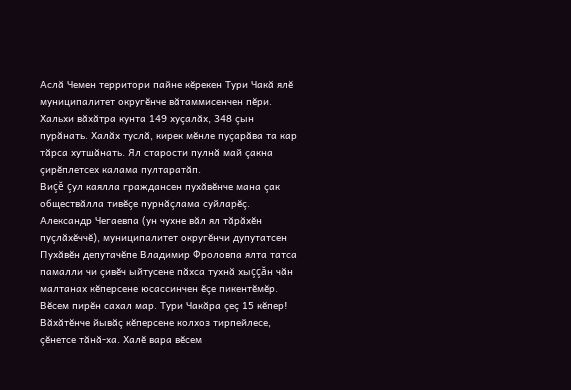Аслă Чемен территори пайне кĕрекен Тури Чакă ялĕ муниципалитет округĕнче вăтаммисенчен пĕри. Хальхи вăхăтра кунта 149 хуçалăх, 348 çын пурăнать. Халăх туслă, кирек мĕнле пуçарăва та кар тăрса хутшăнать. Ял старости пулнă май çакна çирĕплетсех калама пултаратăп.
Виçĕ çул каялла граждансен пухăвĕнче мана çак обществăлла тивĕçе пурнăçлама суйларĕç. Александр Чегаевпа (ун чухне вăл ял тăрăхĕн пуçлăхĕччĕ), муниципалитет округĕнчи дупутатсен Пухăвĕн депутачĕпе Владимир Фроловпа ялта татса памалли чи çивĕч ыйтусене пăхса тухнă хыççăн чăн малтанах кĕперсене юсассинчен ĕçе пикентĕмĕр. Вĕсем пирĕн сахал мар. Тури Чакăра çеç 15 кĕпер! Вăхăтĕнче йывăç кĕперсене колхоз тирпейлесе, çĕнетсе тăнă-ха. Халĕ вара вĕсем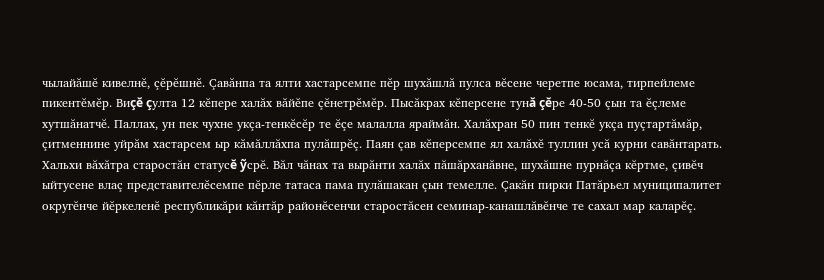чылайăшĕ кивелнĕ, çĕрĕшнĕ. Çавăнпа та ялти хастарсемпе пĕр шухăшлă пулса вĕсене черетпе юсама, тирпейлеме пикентĕмĕр. Виçĕ çулта 12 кĕпере халăх вăйĕпе çĕнетрĕмĕр. Пысăкрах кĕперсене тунă çĕре 40-50 çын та ĕçлеме хутшăнатчĕ. Паллах, ун пек чухне укçа-тенкĕсĕр те ĕçе малалла яраймăн. Халăхран 50 пин тенкĕ укçа пуçтартăмăр, çитменнине уйрăм хастарсем ыр кăмăллăхпа пулăшрĕç. Паян çав кĕперсемпе ял халăхĕ туллин усă курни савăнтарать.
Хальхи вăхăтра старостăн статусĕ ỹсрĕ. Вăл чăнах та вырăнти халăх пăшăрханăвне, шухăшне пурнăçа кĕртме, çивĕч ыйтусене влаç представителĕсемпе пĕрле татаса пама пулăшакан çын темелле. Çакăн пирки Патăрьел муниципалитет округĕнче йĕркеленĕ республикăри кăнтăр районĕсенчи старостăсен семинар-канашлăвĕнче те сахал мар каларĕç.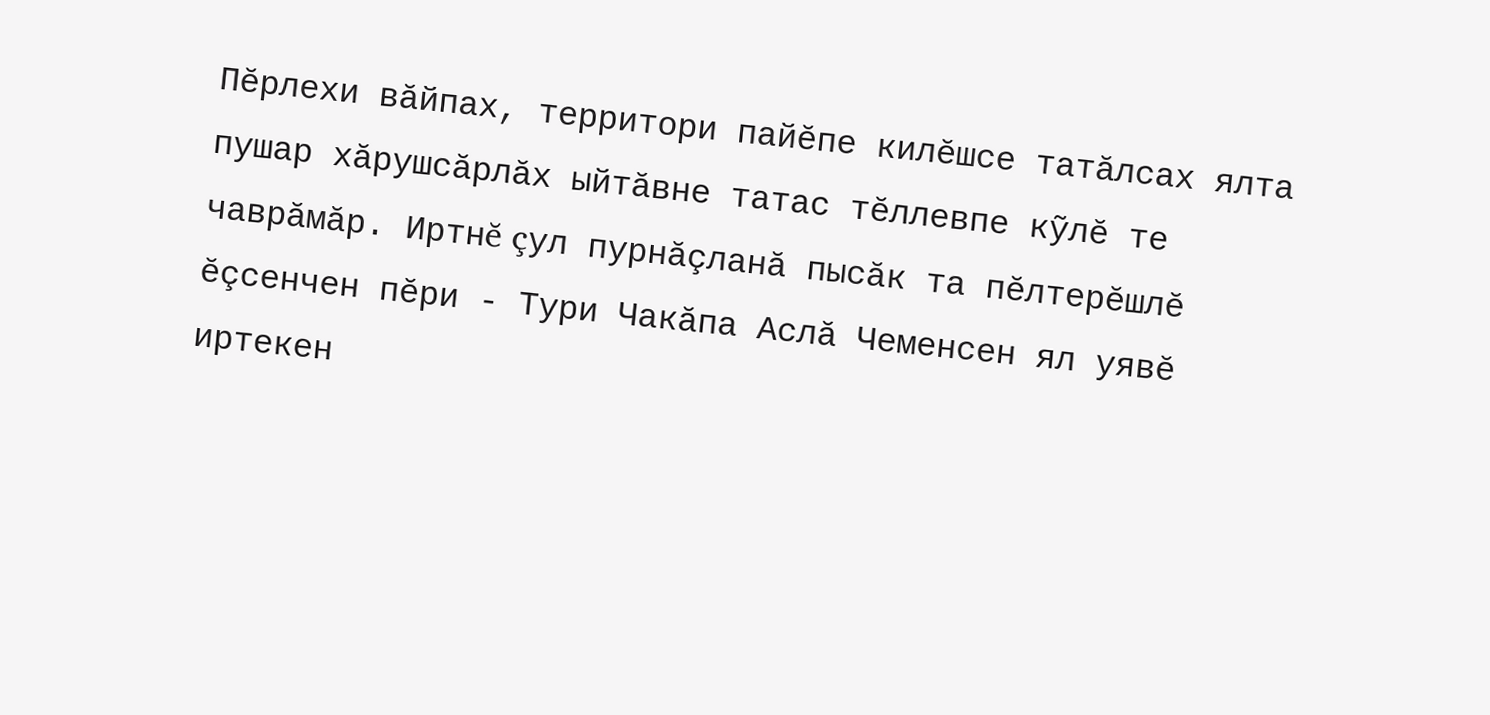Пĕрлехи вăйпах, территори пайĕпе килĕшсе татăлсах ялта пушар хăрушсăрлăх ыйтăвне татас тĕллевпе кỹлĕ те чаврăмăр. Иртнĕ çул пурнăçланă пысăк та пĕлтерĕшлĕ ĕçсенчен пĕри - Тури Чакăпа Аслă Чеменсен ял уявĕ иртекен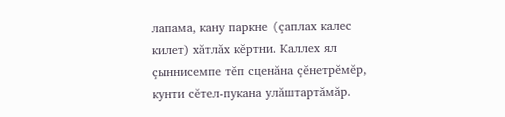лапама, кану паркне (çаплах калес килет) хăтлăх кĕртни. Каллех ял çыннисемпе тĕп сценăна çĕнетрĕмĕр, кунти сĕтел-пукана улăштартăмăр.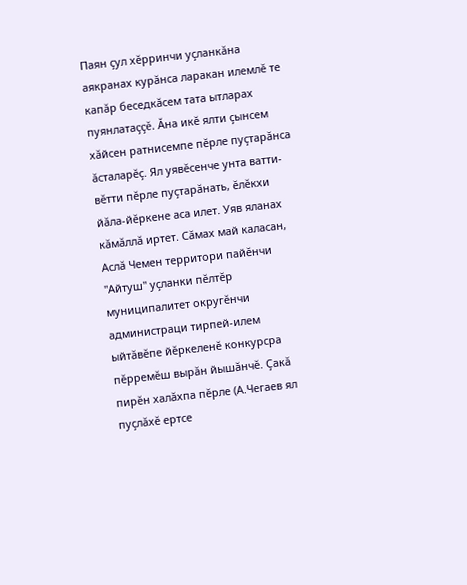Паян çул хĕрринчи уçланкăна аякранах курăнса ларакан илемлĕ те капăр беседкăсем тата ытларах пуянлатаççĕ. Ăна икĕ ялти çынсем хăйсен ратнисемпе пĕрле пуçтарăнса ăсталарĕç. Ял уявĕсенче унта ватти-вĕтти пĕрле пуçтарăнать, ĕлĕкхи йăла-йĕркене аса илет. Уяв яланах кăмăллă иртет. Сăмах май каласан, Аслă Чемен территори пайĕнчи "Айтуш" уçланки пĕлтĕр муниципалитет округĕнчи администраци тирпей-илем ыйтăвĕпе йĕркеленĕ конкурсра пĕрремĕш вырăн йышăнчĕ. Çакă пирĕн халăхпа пĕрле (А.Чегаев ял пуçлăхĕ ертсе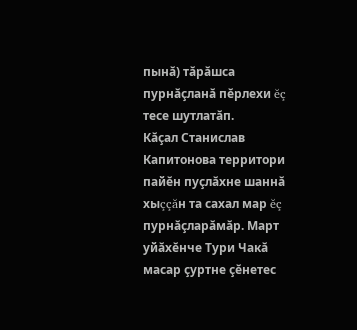пынă) тăрăшса пурнăçланă пĕрлехи ĕç тесе шутлатăп.
Кăçал Станислав Капитонова территори пайĕн пуçлăхне шаннă хыççăн та сахал мар ĕç пурнăçларăмăр. Март уйăхĕнче Тури Чакă масар çуртне çĕнетес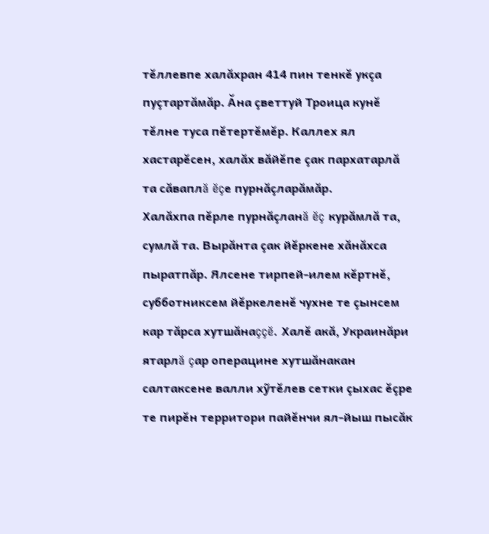тĕллевпе халăхран 414 пин тенкĕ укçа пуçтартăмăр. Ăна çветтуй Троица кунĕ тĕлне туса пĕтертĕмĕр. Каллех ял хастарĕсен, халăх вăйĕпе çак пархатарлă та сăваплă ĕçе пурнăçларăмăр.
Халăхпа пĕрле пурнăçланă ĕç курăмлă та, сумлă та. Вырăнта çак йĕркене хăнăхса пыратпăр. Ялсене тирпей-илем кĕртнĕ, субботниксем йĕркеленĕ чухне те çынсем кар тăрса хутшăнаççĕ. Халĕ акă, Украинăри ятарлă çар операцине хутшăнакан салтаксене валли хỹтĕлев сетки çыхас ĕçре те пирĕн территори пайĕнчи ял-йыш пысăк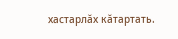хастарлăх кăтартать.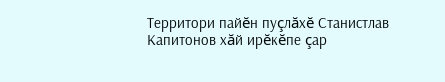Территори пайĕн пуçлăхĕ Станистлав Капитонов хăй ирĕкĕпе çар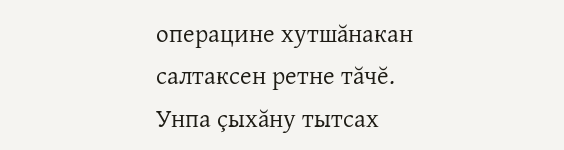операцине хутшăнакан салтаксен ретне тăчĕ. Унпа çыхăну тытсах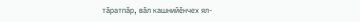тăратпăр, вăл кашнийĕнчех ял-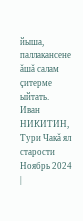йыша, паллакансене ăшă салам çитерме ыйтать.
Иван НИКИТИН, Тури Чакă ял старости
Ноябрь 2024 |